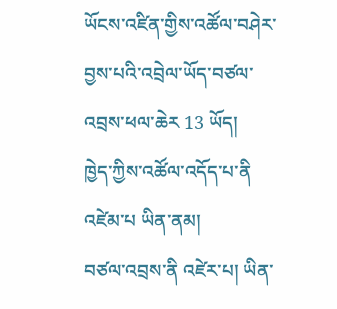ཡོངས་འཛིན་གྱིས་འཚོལ་བཤེར་བྱས་པའི་འབྲེལ་ཡོད་བཙལ་འབྲས་ཕལ་ཆེར 13 ཡོད།
ཁྱེད་ཀྱིས་འཚོལ་འདོད་པ་ནི འཛེམ་པ ཡིན་ནམ།
བཙལ་འབྲས་ནི འཛེར་པ། ཡིན་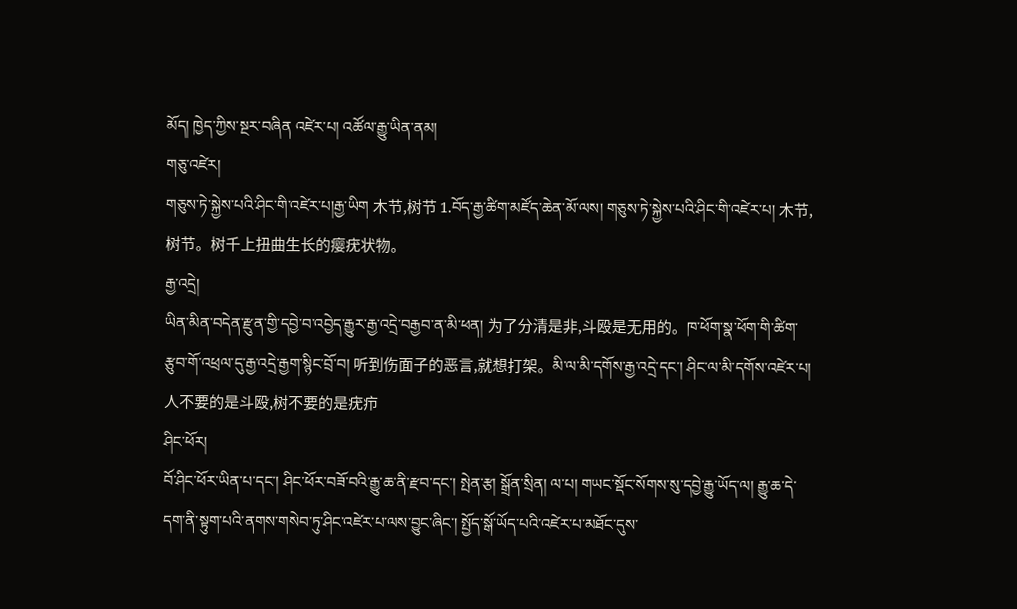མོད། ཁྱེད་ཀྱིས་སྔར་བཞིན འཛེར་པ། འཚོལ་རྒྱུ་ཡིན་ནམ།
གཅུ་འཛེར།
གཅུས་ཏེ་སྐྱེས་པའི་ཤིང་གི་འཛེར་པ།རྒྱ་ཡིག 木节,树节 1.བོད་རྒྱ་ཚིག་མཛོད་ཆེན་མོ་ལས། གཅུས་ཏེ་སྐྱེས་པའི་ཤིང་གི་འཛེར་པ། 木节,树节。树千上扭曲生长的瘿疣状物。
རྒྱ་འདྲེ།
ཡིན་མིན་བདེན་རྫུན་གྱི་དབྱེ་བ་འབྱེད་རྒྱུར་རྒྱ་འདྲེ་བརྒྱབ་ན་མི་ཕན། 为了分清是非,斗殴是无用的。ཁ་ཕོག་སྣ་ཕོག་གི་ཚིག་རྩུབ་གོ་འཕྲལ་དུ་རྒྱ་འདྲེ་རྒྱག་སྙིང་བྲོ་བ། 听到伤面子的恶言,就想打架。མི་ལ་མི་དགོས་རྒྱ་འདྲེ་དང་། ཤིང་ལ་མི་དགོས་འཛེར་པ། 人不要的是斗殴,树不要的是疣疖
ཤིང་ཕོར།
བོ་ཤིང་ཕོར་ཡིན་པ་དང་། ཤིང་ཕོར་བཟོ་བའི་རྒྱུ་ཆ་ནི་རྫབ་དང་། སྤེན་རྩ། སྒྲོན་སྲིན། ལ་པ། གཡང་སྡོང་སོགས་སུ་དབྱེ་རྒྱུ་ཡོད་ལ། རྒྱུ་ཆ་དེ་དག་ནི་སྟུག་པའི་ནགས་གསེབ་ཏུ་ཤིང་འཛེར་པ་ལས་བྱུང་ཞིང་། སྤྱོད་སྒོ་ཡོད་པའི་འཛེར་པ་མཐོང་དུས་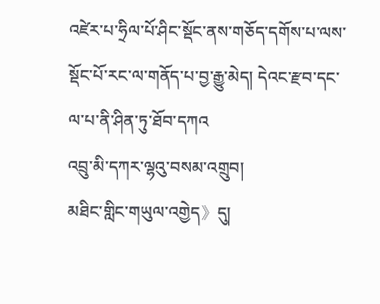འཛེར་པ་ཧྲིལ་པོ་ཤིང་སྡོང་ནས་གཅོད་དགོས་པ་ལས་སྡོང་པོ་རང་ལ་གནོད་པ་བྱ་རྒྱུ་མེད། དེའང་རྫབ་དང་ལ་པ་ནི་ཤིན་ཏུ་ཐོབ་དཀའ
འབྲུ་མི་དཀར་ལྷའུ་བསམ་འགྲུབ།
མཐིང་གླིང་གཡུལ་འགྱེད》དུ།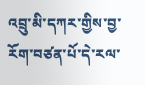འབྲུ་མི་དཀར་གྱིས་བྱ་རོག་བཙན་པོ་དེ་རལ་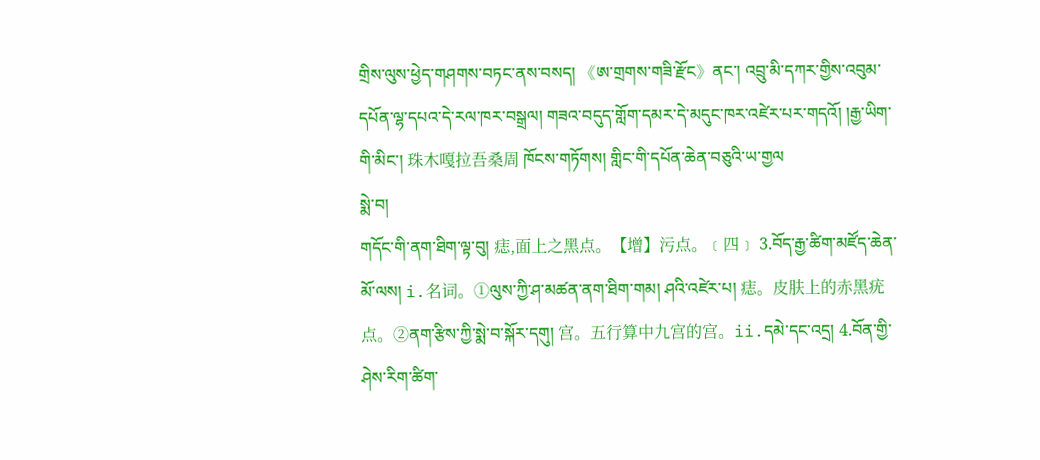གྲིས་ལུས་ཕྱེད་གཤགས་བཏང་ནས་བསད། 《ཨ་གྲགས་གཟི་རྫོང》ནང་། འབྲུ་མི་དཀར་གྱིས་འབུམ་དཔོན་ལྷ་དཔའ་དེ་རལ་ཁར་བསྒྲལ། གཟའ་བདུད་གློག་དམར་དེ་མདུང་ཁར་འཛེར་པར་གདའོ། །རྒྱ་ཡིག་གི་མིང་། 珠木嘎拉吾桑周 ཁོངས་གཏོགས། གླིང་གི་དཔོན་ཆེན་བཅུའི་ཡ་གྱལ
སྨེ་བ།
གདོང་གི་ནག་ཐིག་ལྟ་བུ། 痣,面上之黑点。【增】污点。﹝四﹞ 3.བོད་རྒྱ་ཚིག་མཛོད་ཆེན་མོ་ལས། i.名词。①ལུས་ཀྱི་ཤ་མཚན་ནག་ཐིག་གམ། ཤའི་འཛེར་པ། 痣。皮肤上的赤黑疣点。②ནག་རྩིས་ཀྱི་སྨེ་བ་སྐོར་དགུ། 宫。五行算中九宫的宫。ii.དམེ་དང་འདྲ། 4.བོན་གྱི་ཤེས་རིག་ཚིག་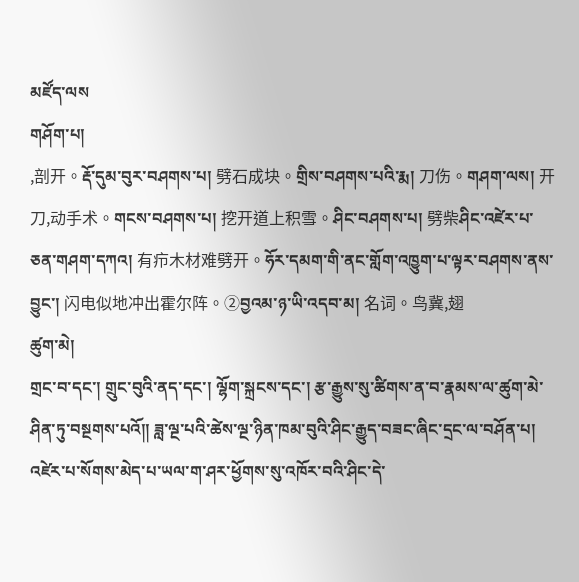མཛོད་ལས
གཤོག་པ།
,剖开。རྡོ་དུམ་བུར་བཤགས་པ། 劈石成块。གྲིས་བཤགས་པའི་རྨ། 刀伤。གཤག་ལས། 开刀,动手术。གངས་བཤགས་པ། 挖开道上积雪。ཤིང་བཤགས་པ། 劈柴ཤིང་འཛེར་པ་ཅན་གཤག་དཀའ། 有疖木材难劈开。ཧོར་དམག་གི་ནང་གློག་འཁྱུག་པ་ལྟར་བཤགས་ནས་བྱུང་། 闪电似地冲出霍尔阵。②བྱའམ་ཉ་ཡི་འདབ་མ། 名词。鸟冀,翅
ཚུག་མེ།
གྲང་བ་དང་། གྲུང་བུའི་ནད་དང་། ལྷོག་སྐྲངས་དང་། རྩ་རྒྱུས་སུ་ཚིགས་ན་བ་རྣམས་ལ་ཚུག་མེ་ཤིན་ཏུ་བསྔགས་པའོ༎ ཟླ་ལྔ་པའི་ཚེས་ལྔ་ཉིན་ཁམ་བུའི་ཤིང་རྒྱུད་བཟང་ཞིང་དྲང་ལ་བཤོན་པ། འཛེར་པ་སོགས་མེད་པ་ཡལ་ག་ཤར་ཕྱོགས་སུ་འཁོར་བའི་ཤིང་དེ་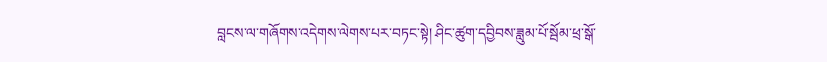བླངས་ལ་གཞོགས་འདེགས་ལེགས་པར་བཏང་སྟེ། ཤིང་ཚུག་དབྱིབས་ཟླུམ་པོ་སྦོམ་ཕྲ་སྒོ་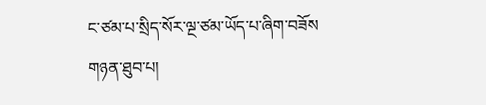ང་ཙམ་པ་སྲིད་སོར་ལྔ་ཙམ་ཡོད་པ་ཞིག་བཟོས
གཉན་ཐུབ་པ།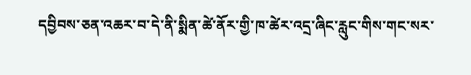དབྱིབས་ཅན་འཆར་བ་དེ་ནི་སྨིན་ཚེ་ནོར་གྱི་ཁ་ཚེར་འདྲ་ཞིང་རླུང་གིས་གང་སར་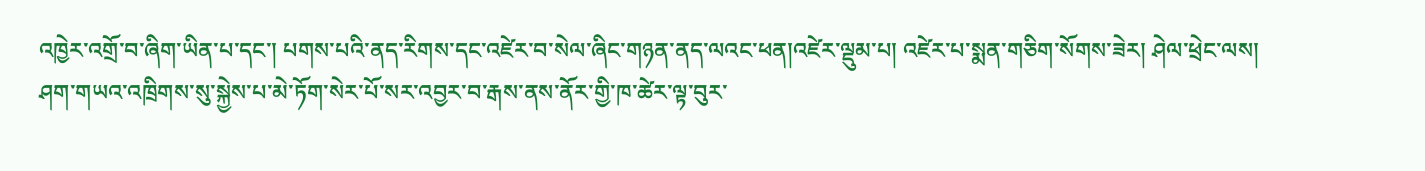འཁྱེར་འགྲོ་བ་ཞིག་ཡིན་པ་དང་། པགས་པའི་ནད་རིགས་དང་འཛེར་བ་སེལ་ཞིང་གཉན་ནད་ལའང་ཕན།འཛེར་ལྡུམ་པ། འཛེར་པ་སྨན་གཅིག་སོགས་ཟེར། ཤེལ་ཕྲེང་ལས། ཤག་གཡའ་འཁྲིགས་སུ་སྐྱེས་པ་མེ་ཏོག་སེར་པོ་སར་འབྱར་བ་རྒས་ནས་ནོར་གྱི་ཁ་ཚེར་ལྟ་བུར་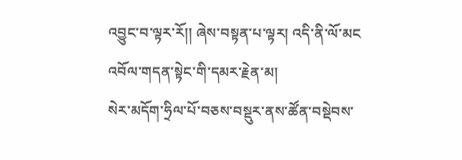འབྱུང་བ་ལྟར་རོ།། ཞེས་བསྟན་པ་ལྟར། འདི་ནི་ལོ་མང
འབོལ་གདན་སྟེང་གི་དམར་རྗེན་མ།
སེར་མདོག་ཧྲིལ་པོ་བཅས་བསྡུར་ནས་ཚོན་བསྡེབས་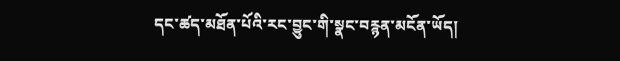དང་ཚད་མཐོན་པོའི་རང་བྱུང་གི་སྣང་བརྙན་མངོན་ཡོད།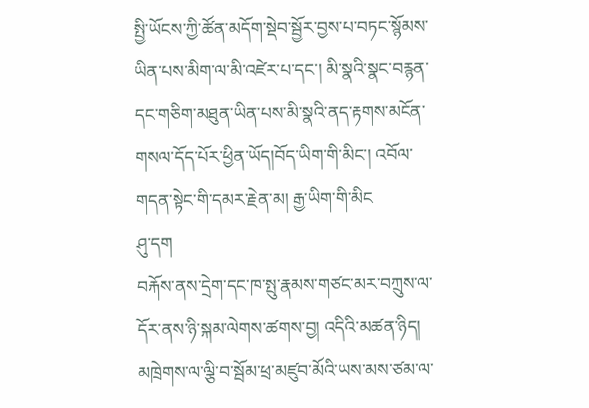སྤྱི་ཡོངས་ཀྱི་ཚོན་མདོག་སྡེབ་སྦྱོར་བྱས་པ་བཏང་སྙོམས་ཡིན་པས་མིག་ལ་མི་འཛེར་པ་དང་། མི་སྣའི་སྣང་བརྙན་དང་གཅིག་མཐུན་ཡིན་པས་མི་སྣའི་ནད་རྟགས་མངོན་གསལ་དོད་པོར་ཕྱིན་ཡོད།བོད་ཡིག་གི་མིང་། འབོལ་གདན་སྟེང་གི་དམར་རྗེན་མ། རྒྱ་ཡིག་གི་མིང
ཤུ་དག
བརྐོས་ནས་དྲེག་དང་ཁ་སྤུ་རྣམས་གཙང་མར་བཀྲུས་ལ་དོར་ནས་ཉི་སྐམ་ལེགས་ཚགས་བྱ། འདིའི་མཚན་ཉིད། མཁྲེགས་ལ་ལྕི་བ་སྦོམ་ཕྲ་མཛུབ་མོའི་ཡས་མས་ཙམ་ལ་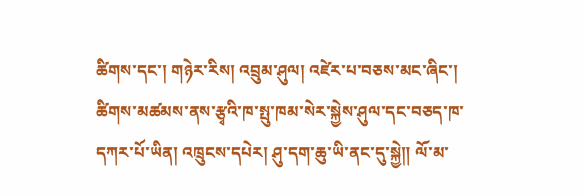ཚིགས་དང་། གཉེར་རིས། འབྲུམ་ཤུལ། འཛེར་པ་བཅས་མང་ཞིང་། ཚིགས་མཚམས་ནས་རྩྭའི་ཁ་སྤུ་ཁམ་སེར་སྐྱེས་ཤུལ་དང་བཅད་ཁ་དཀར་པོ་ཡིན། འཁྲུངས་དཔེར། ཤུ་དག་ཆུ་ཡི་ནང་དུ་སྐྱེ༎ ལོ་མ་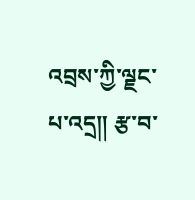འབྲས་ཀྱི་ལྗང་པ་འདྲ༎ རྩ་བ་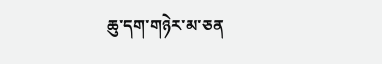ཆུ་དག་གཉེར་མ་ཅན